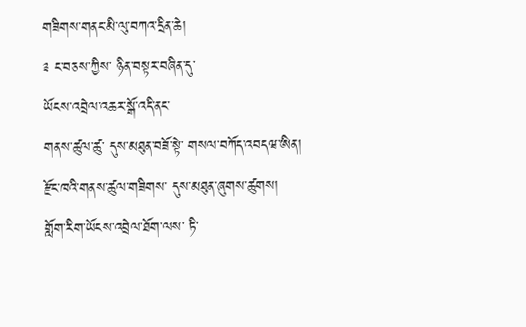གཟིགས་གནང་མི་ལུ་བཀའ་དྲིན་ཆེ།
༉ ང་བཅས་ཀྱིས་ ཉིན་བསྟར་བཞིན་དུ་
ཡོངས་འབྲེལ་འཆར་སྒོ་འདི་ནང་
གནས་ཚུལ་ཚུ་ དུས་མཐུན་བཟོ་སྟེ་ གསལ་བཀོད་འབདཝ་ཨིན།
རྫོང་ཁའི་གནས་ཚུལ་གཟིགས་ དུས་མཐུན་ཞུགས་ཚུགས།
གློག་རིག་ཡོངས་འབྲེལ་ཐོག་ལས་ ཏི་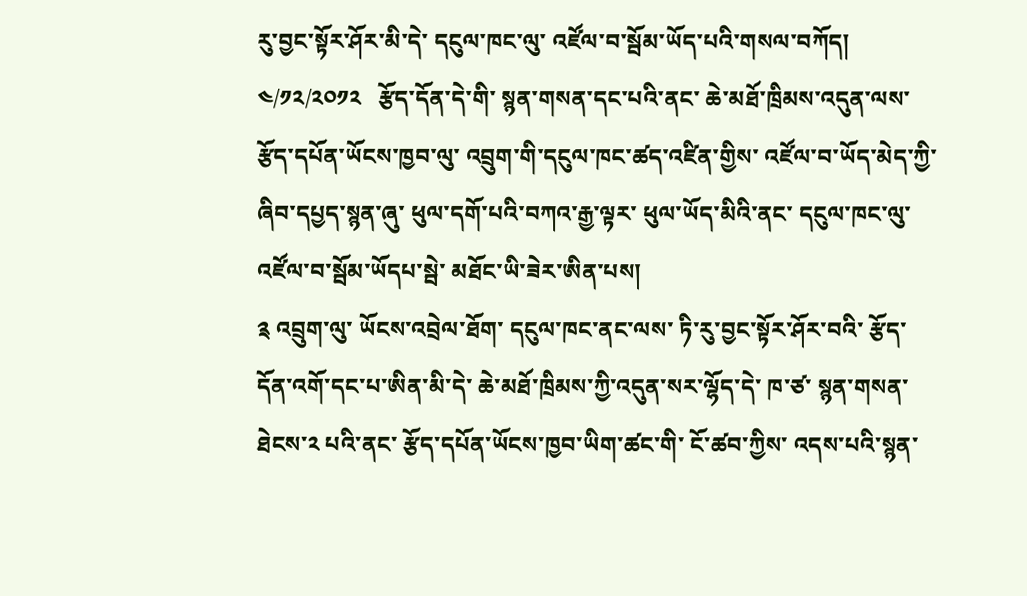རུ་བྱང་སྟོར་ཤོར་མི་དེ་ དངུལ་ཁང་ལུ་ འཛོལ་བ་སྦོམ་ཡོད་པའི་གསལ་བཀོད།
༤/༡༢/༢༠༡༢   རྩོད་དོན་དེ་གི་ སྙན་གསན་དང་པའི་ནང་ ཆེ་མཐོ་ཁྲིམས་འདུན་ལས་ རྩོད་དཔོན་ཡོངས་ཁྱབ་ལུ་ འབྲུག་གི་དངུལ་ཁང་ཚད་འཛིན་གྱིས་ འཛོལ་བ་ཡོད་མེད་ཀྱི་ ཞིབ་དཔྱད་སྙན་ཞུ་ ཕུལ་དགོ་པའི་བཀའ་རྒྱ་ལྟར་ ཕུལ་ཡོད་མིའི་ནང་ དངུལ་ཁང་ལུ་ འཛོལ་བ་སྦོམ་ཡོདཔ་སྦེ་ མཐོང་ཡི་ཟེར་ཨིན་པས།
༉ འབྲུག་ལུ་ ཡོངས་འབྲེལ་ཐོག་ དངུལ་ཁང་ནང་ལས་ ཏི་རུ་བྱང་སྟོར་ཤོར་བའི་ རྩོད་དོན་འགོ་དང་པ་ཨིན་མི་དེ་ ཆེ་མཐོ་ཁྲིམས་ཀྱི་འདུན་སར་ལྷོད་དེ་ ཁ་ཙ་ སྙན་གསན་ཐེངས་༢ པའི་ནང་ རྩོད་དཔོན་ཡོངས་ཁྱབ་ཡིག་ཚང་གི་ ངོ་ཚབ་ཀྱིས་ འདས་པའི་སྙན་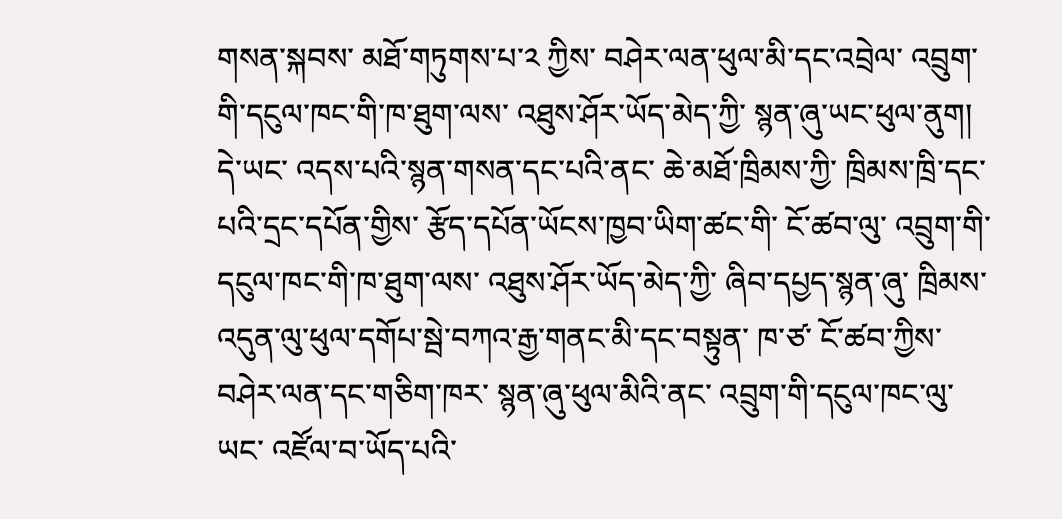གསན་སྐབས་ མཐོ་གཏུགས་པ་༢ ཀྱིས་ བཤེར་ལན་ཕུལ་མི་དང་འབྲེལ་ འབྲུག་གི་དངུལ་ཁང་གི་ཁ་ཐུག་ལས་ འཐུས་ཤོར་ཡོད་མེད་ཀྱི་ སྙན་ཞུ་ཡང་ཕུལ་ནུག།
དེ་ཡང་ འདས་པའི་སྙན་གསན་དང་པའི་ནང་ ཆེ་མཐོ་ཁྲིམས་ཀྱི་ ཁྲིམས་ཁྲི་དང་པའི་དྲང་དཔོན་གྱིས་ རྩོད་དཔོན་ཡོངས་ཁྱབ་ཡིག་ཚང་གི་ ངོ་ཚབ་ལུ་ འབྲུག་གི་དངུལ་ཁང་གི་ཁ་ཐུག་ལས་ འཐུས་ཤོར་ཡོད་མེད་ཀྱི་ ཞིབ་དཔྱད་སྙན་ཞུ་ ཁྲིམས་འདུན་ལུ་ཕུལ་དགོཔ་སྦེ་བཀའ་རྒྱ་གནང་མི་དང་བསྟུན་ ཁ་ཙ་ ངོ་ཚབ་ཀྱིས་ བཤེར་ལན་དང་གཅིག་ཁར་ སྙན་ཞུ་ཕུལ་མིའི་ནང་ འབྲུག་གི་དངུལ་ཁང་ལུ་ཡང་ འཛོལ་བ་ཡོད་པའི་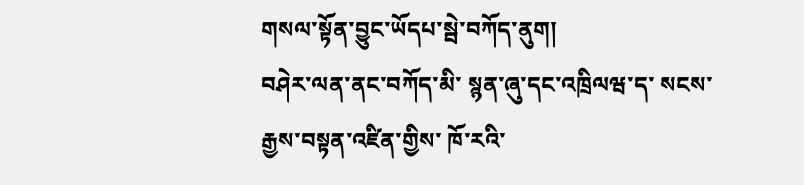གསལ་སྟོན་བྱུང་ཡོདཔ་སྦེ་བཀོད་ནུག།
བཤེར་ལན་ནང་བཀོད་མི་ སྙན་ཞུ་དང་འཁྲིལཝ་ད་ སངས་རྒྱས་བསྟན་འཛིན་གྱིས་ ཁོ་རའི་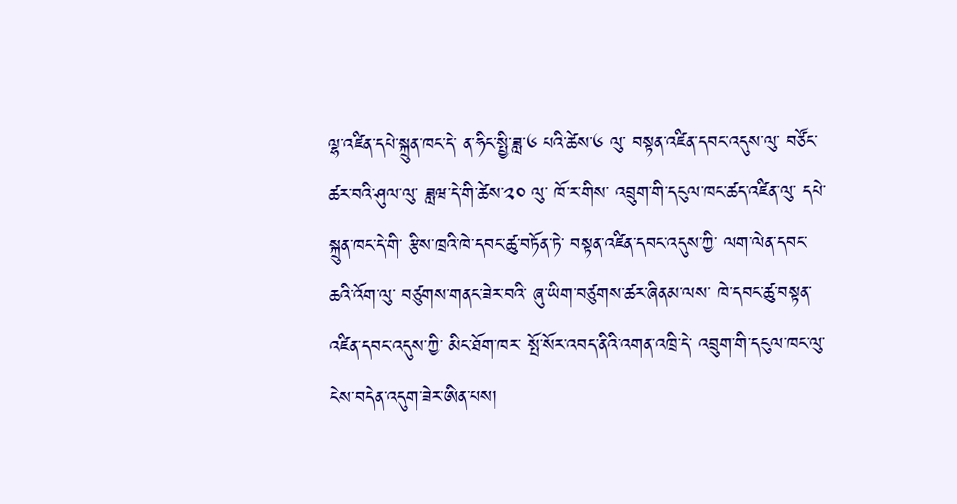ལྷ་འཛིན་དཔེ་སྐྲུན་ཁང་དེ་ ན་ཧིང་སྤྱི་ཟླ་༦ པའི་ཚེས་༦ ལུ་ བསྟན་འཛིན་དབང་འདུས་ལུ་ བཙོང་ཚར་བའི་ཤུལ་ལུ་ ཟླཝ་དེ་གི་ཚེས་༢༠ ལུ་ ཁོ་ར་གིས་ འབྲུག་གི་དངུལ་ཁང་ཚད་འཛིན་ལུ་ དཔེ་སྐྲུན་ཁང་དེ་གི་ རྩིས་ཁྲའི་ཁེ་དབང་ཚུ་བཏོན་ཏེ་ བསྟན་འཛིན་དབང་འདུས་ཀྱི་ ལག་ལེན་དབང་ཆའི་འོག་ལུ་ བཙུགས་གནང་ཟེར་བའི་ ཞུ་ཡིག་བཙུགས་ཚར་ཞིནམ་ལས་ ཁེ་དབང་ཚུ་བསྟན་འཛིན་དབང་འདུས་ཀྱི་ མིང་ཐོག་ཁར་ སྤོ་སོར་འབད་ནིའི་འགན་འཁྲི་དེ་ འབྲུག་གི་དངུལ་ཁང་ལུ་ ངེས་བདེན་འདུག་ཟེར་ཨིན་པས།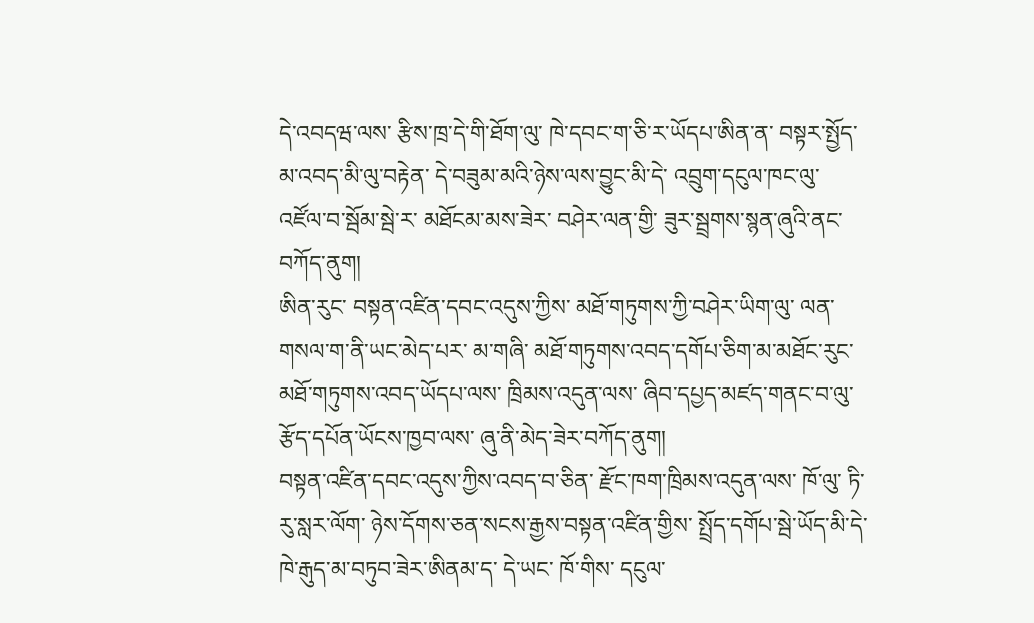དེ་འབདཝ་ལས་ རྩིས་ཁྲ་དེ་གི་ཐོག་ལུ་ ཁེ་དབང་ག་ཅི་ར་ཡོདཔ་ཨིན་ན་ བསྟར་སྤྱོད་མ་འབད་མི་ལུ་བརྟེན་ དེ་བཟུམ་མའི་ཉེས་ལས་བྱུང་མི་དེ་ འབྲུག་དངུལ་ཁང་ལུ་ འཛོལ་བ་སྦོམ་སྦེ་ར་ མཐོངམ་མས་ཟེར་ བཤེར་ལན་གྱི་ ཟུར་སྦྲགས་སྙན་ཞུའི་ནང་བཀོད་ནུག།
ཨིན་རུང་ བསྟན་འཛིན་དབང་འདུས་ཀྱིས་ མཐོ་གཏུགས་ཀྱི་བཤེར་ཡིག་ལུ་ ལན་གསལ་ག་ནི་ཡང་མེད་པར་ མ་གཞི་ མཐོ་གཏུགས་འབད་དགོཔ་ཅིག་མ་མཐོང་རུང་ མཐོ་གཏུགས་འབད་ཡོདཔ་ལས་ ཁྲིམས་འདུན་ལས་ ཞིབ་དཔྱད་མཛད་གནང་བ་ལུ་ རྩོད་དཔོན་ཡོངས་ཁྱབ་ལས་ ཞུ་ནི་མེད་ཟེར་བཀོད་ནུག།
བསྟན་འཛིན་དབང་འདུས་ཀྱིས་འབད་བ་ཅིན་ རྫོང་ཁག་ཁྲིམས་འདུན་ལས་ ཁོ་ལུ་ ཏི་རུ་སླར་ལོག་ ཉེས་དོགས་ཅན་སངས་རྒྱས་བསྟན་འཛིན་གྱིས་ སྤྲོད་དགོཔ་སྦེ་ཡོད་མི་དེ་ ཁེ་རྒུད་མ་བཏུབ་ཟེར་ཨིནམ་ད་ དེ་ཡང་ ཁོ་གིས་ དངུལ་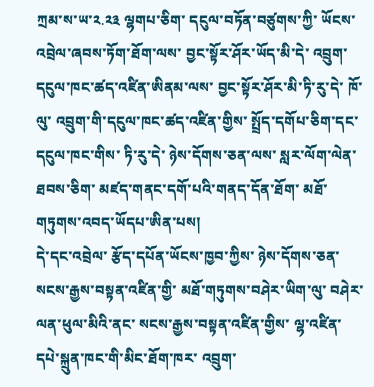ཀྲམ་ས་ཡ་༢.༢༣ ལྷགཔ་ཅིག་ དངུལ་བཏོན་བཙུགས་ཀྱི་ ཡོངས་འབྲེལ་ཞབས་ཏོག་ཐོག་ལས་ བྱང་སྟོར་ཤོར་ཡོད་མི་དེ་ འབྲུག་དངུལ་ཁང་ཚད་འཛིན་ཨིནམ་ལས་ བྱང་སྟོར་ཤོར་མི་ཏི་རུ་དེ་ ཁོ་ལུ་ འབྲུག་གི་དངུལ་ཁང་ཚད་འཛིན་གྱིས་ སྤྲོད་དགོཔ་ཅིག་དང་ དངུལ་ཁང་གིས་ ཏི་རུ་དེ་ ཉེས་དོགས་ཅན་ལས་ སླར་ལོག་ལེན་ཐབས་ཅིག་ མཛད་གནང་དགོ་པའི་གནད་དོན་ཐོག་ མཐོ་གཏུགས་འབད་ཡོདཔ་ཨིན་པས།
དེ་དང་འབྲེལ་ རྩོད་དཔོན་ཡོངས་ཁྱབ་ཀྱིས་ ཉེས་དོགས་ཅན་ སངས་རྒྱས་བསྟན་འཛིན་གྱི་ མཐོ་གཏུགས་བཤེར་ཡིག་ལུ་ བཤེར་ལན་ཕུལ་མིའི་ནང་ སངས་རྒྱས་བསྟན་འཛིན་གྱིས་ ལྷ་འཛིན་དཔེ་སྐྲུན་ཁང་གི་མིང་ཐོག་ཁར་ འབྲུག་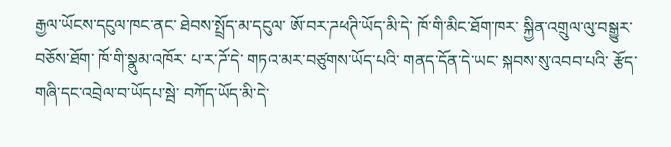རྒྱལ་ཡོངས་དངུལ་ཁང་ནང་ ཐེབས་སྤྲོད་མ་དངུལ་ ཨོ་བར་ཌཕཊི་ཡོད་མི་དེ་ ཁོ་གི་མིང་ཐོག་ཁར་ སྐྱིན་འགྲུལ་ལུ་བསྒྱུར་བཅོས་ཐོག་ ཁོ་གི་སྣུམ་འཁོར་ པ་ར་ཌོ་དེ་ གཏའ་མར་བཙུགས་ཡོད་པའི་ གནད་དོན་དེ་ཡང་ སྐབས་སུ་འབབ་པའི་ རྩོད་གཞི་དང་འབྲེལ་བ་ཡོདཔ་སྦེ་ བཀོད་ཡོད་མི་དེ་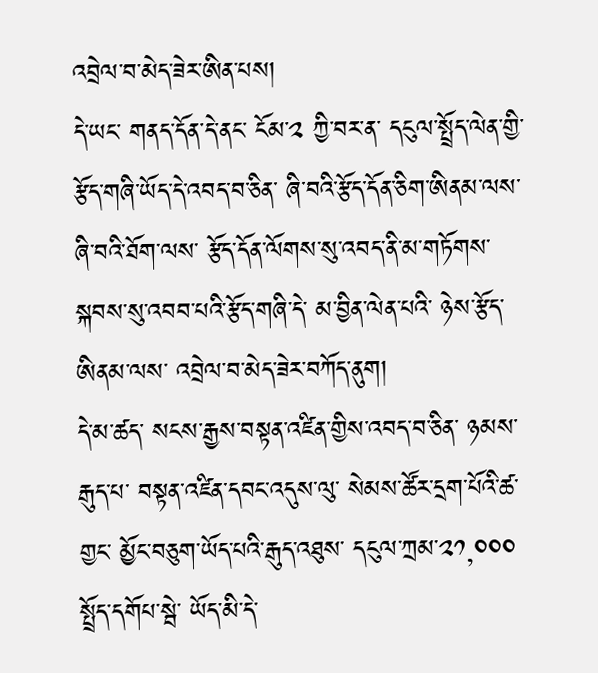འབྲེལ་བ་མེད་ཟེར་ཨིན་པས།
དེ་ཡང་ གནད་དོན་དེ་ནང་ ངོམ་༢ ཀྱི་བར་ན་ དངུལ་སྤྲོད་ལེན་གྱི་ རྩོད་གཞི་ཡོད་དེ་འབད་བ་ཅིན་ ཞི་བའི་རྩོད་དོན་ཅིག་ཨིནམ་ལས་ ཞི་བའི་ཐོག་ལས་ རྩོད་དོན་ལོགས་སུ་འབད་ནི་མ་གཏོགས་ སྐབས་སུ་འབབ་པའི་རྩོད་གཞི་དེ་ མ་བྱིན་ལེན་པའི་ ཉེས་རྩོད་ཨིནམ་ལས་ འབྲེལ་བ་མེད་ཟེར་བཀོད་ནུག།
དེ་མ་ཚད་ སངས་རྒྱས་བསྟན་འཛིན་གྱིས་འབད་བ་ཅིན་ ཉམས་རྒུད་པ་ བསྟན་འཛིན་དབང་འདུས་ལུ་ སེམས་ཚོར་དྲག་པོའི་ཚ་གྱང་ མྱོང་བཅུག་ཡོད་པའི་རྒུད་འཐུས་ དངུལ་ཀྲམ་༢༡,༠༠༠ སྤྲོད་དགོཔ་སྦེ་ ཡོད་མི་དེ་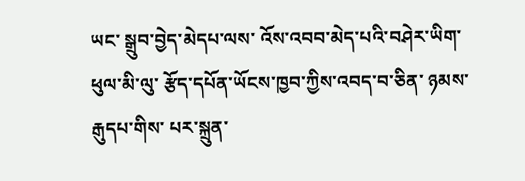ཡང་ སྒྲུབ་བྱེད་མེདཔ་ལས་ འོས་འབབ་མེད་པའི་བཤེར་ཡིག་ཕུལ་མི་ལུ་ རྩོད་དཔོན་ཡོངས་ཁྱབ་ཀྱིས་འབད་བ་ཅིན་ ཉམས་རྒུདཔ་གིས་ པར་སྐྲུན་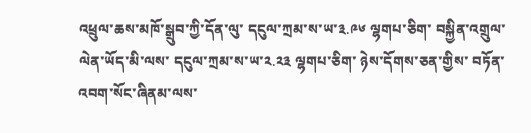འཕྲུལ་ཆས་མཁོ་སྒྲུབ་ཀྱི་དོན་ལུ་ དངུལ་ཀྲམ་ས་ཡ་༣.༩༦ ལྷགཔ་ཅིག་ བསྐྱིན་འགྲུལ་ལེན་ཡོད་མི་ལས་ དངུལ་ཀྲམ་ས་ཡ་༢.༢༣ ལྷགཔ་ཅིག་ ཉེས་དོགས་ཅན་གྱིས་ བཏོན་འབག་སོང་ཞིནམ་ལས་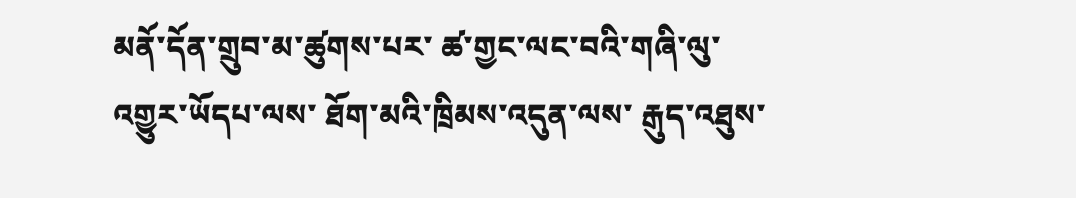མནོ་དོན་གྲུབ་མ་ཚུགས་པར་ ཚ་གྱང་ལང་བའི་གཞི་ལུ་ འགྱུར་ཡོདཔ་ལས་ ཐོག་མའི་ཁྲིམས་འདུན་ལས་ རྒུད་འཐུས་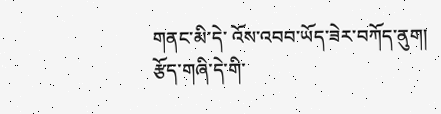གནང་མི་དེ་ འོས་འབབ་ཡོད་ཟེར་བཀོད་ནུག།
རྩོད་གཞི་དེ་གི་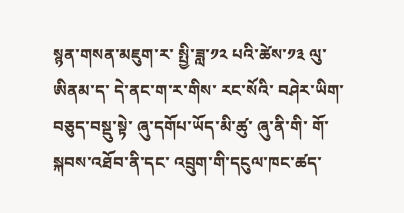སྙན་གསན་མཇུག་ར་ སྤྱི་ཟླ་༡༢ པའི་ཚེས་༡༣ ལུ་ཨིནམ་ད་ དེ་ནང་ག་ར་གིས་ རང་སོའི་ བཤེར་ཡིག་བཅུད་བསྡུ་སྟེ་ ཞུ་དགོཔ་ཡོད་མི་ཚུ་ ཞུ་ནི་གི་ གོ་སྐབས་འཐོབ་ནི་དང་ འབྲུག་གི་དངུལ་ཁང་ཚད་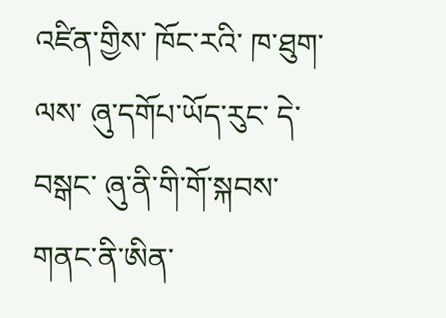འཛིན་གྱིས་ ཁོང་རའི་ ཁ་ཐུག་ལས་ ཞུ་དགོཔ་ཡོད་རུང་ དེ་བསྒང་ ཞུ་ནི་གི་གོ་སྐབས་ གནང་ནི་ཨིན་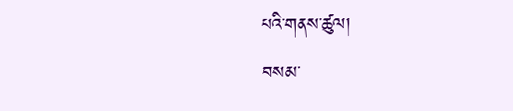པའི་གནས་ཚུལ།
བསམ་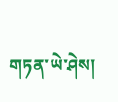གཏན་ཡེ་ཤེས།